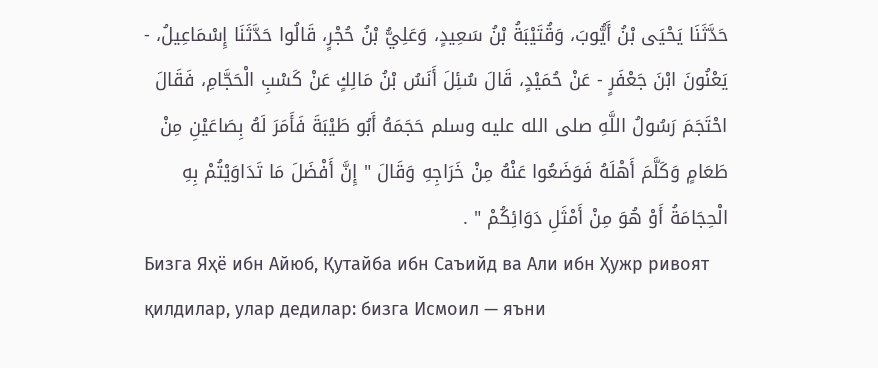حَدَّثَنَا يَحْيَى بْنُ أَيُّوبَ، وَقُتَيْبَةُ بْنُ سَعِيدٍ، وَعَلِيُّ بْنُ حُجْرٍ، قَالُوا حَدَّثَنَا إِسْمَاعِيلُ، - يَعْنُونَ ابْنَ جَعْفَرٍ - عَنْ حُمَيْدٍ، قَالَ سُئِلَ أَنَسُ بْنُ مَالِكٍ عَنْ كَسْبِ الْحَجَّامِ، فَقَالَ احْتَجَمَ رَسُولُ اللَّهِ صلى الله عليه وسلم حَجَمَهُ أَبُو طَيْبَةَ فَأَمَرَ لَهُ بِصَاعَيْنِ مِنْ طَعَامٍ وَكَلَّمَ أَهْلَهُ فَوَضَعُوا عَنْهُ مِنْ خَرَاجِهِ وَقَالَ " إِنَّ أَفْضَلَ مَا تَدَاوَيْتُمْ بِهِ الْحِجَامَةُ أَوْ هُوَ مِنْ أَمْثَلِ دَوَائِكُمْ " .
Бизга Яҳё ибн Айюб, Қутайба ибн Саъийд ва Али ибн Ҳужр ривоят қилдилар, улар дедилар: бизга Исмоил — яъни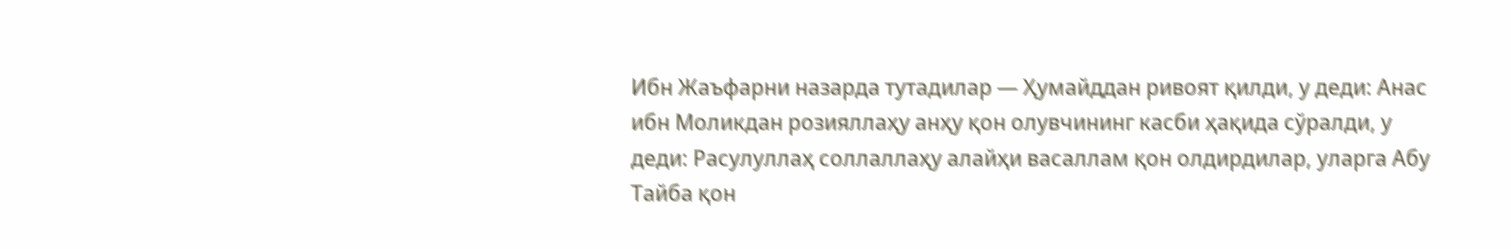Ибн Жаъфарни назарда тутадилар — Ҳумайддан ривоят қилди, у деди: Анас ибн Моликдан розияллаҳу анҳу қон олувчининг касби ҳақида сўралди, у деди: Расулуллаҳ соллаллаҳу алайҳи васаллам қон олдирдилар, уларга Абу Тайба қон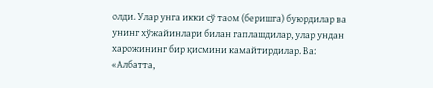олди. Улар унга икки сў таом (беришга) буюрдилар ва унинг хўжайинлари билан гаплашдилар, улар ундан харожининг бир қисмини камайтирдилар. Ва: «Албатта,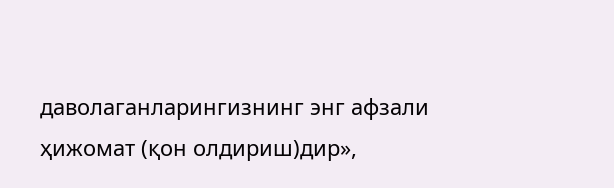даволаганларингизнинг энг афзали ҳижомат (қон олдириш)дир»,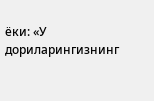ёки: «У дориларингизнинг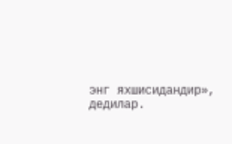энг яхшисидандир», дедилар.